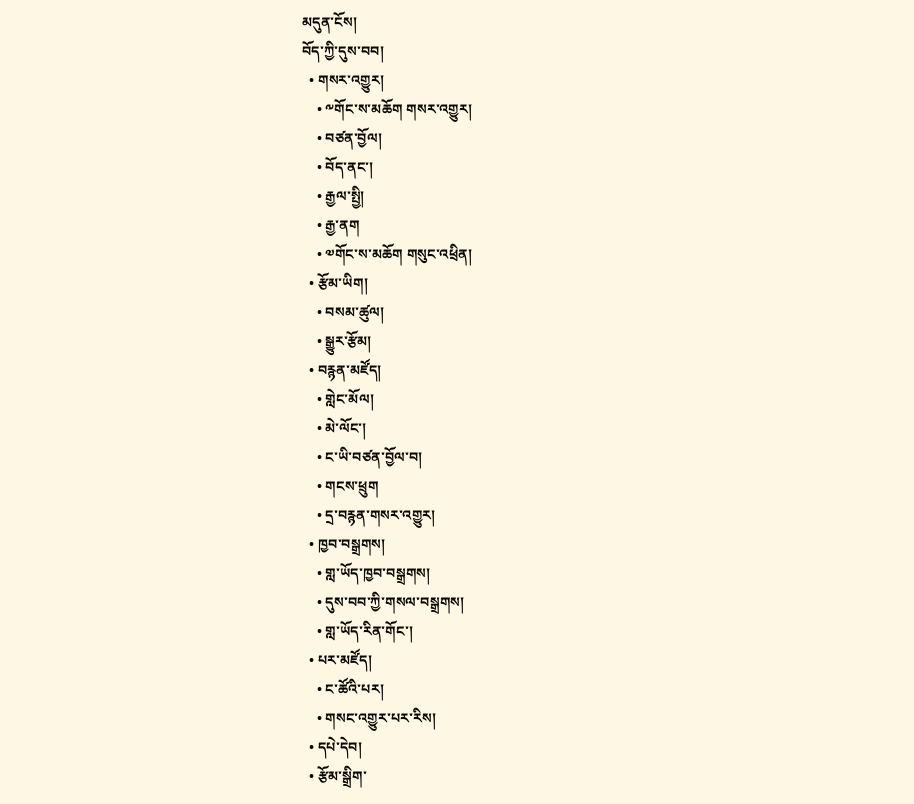མདུན་ངོས།
བོད་ཀྱི་དུས་བབ།
  • གསར་འགྱུར།
    • ༸གོང་ས་མཆོག གསར་འགྱུར།
    • བཙན་བྱོལ།
    • བོད་ནང་།
    • རྒྱལ་སྤྱི།
    • རྒྱ་ནག
    • ༧གོང་ས་མཆོག གསུང་འཕྲིན།
  • རྩོམ་ཡིག།
    • བསམ་ཚུལ།
    • སྒྱུར་རྩོམ།
  • བརྙན་མཛོད།
    • གླེང་མོལ།
    • མེ་ལོང་།
    • ང་ཡི་བཙན་བྱོལ་བ།
    • གངས་ཕྲུག
    • དྲ་བརྙན་གསར་འགྱུར།
  • ཁྱབ་བསྒྲགས།
    • གླ་ཡོད་ཁྱབ་བསྒྲགས།
    • དུས་བབ་ཀྱི་གསལ་བསྒྲགས།
    • གླ་ཡོད་རིན་གོང་།
  • པར་མཛོད།
    • ང་ཚོའི་པར།
    • གསང་འགྱུར་པར་རིས།
  • དཔེ་དེབ།
  • རྩོམ་སྒྲིག་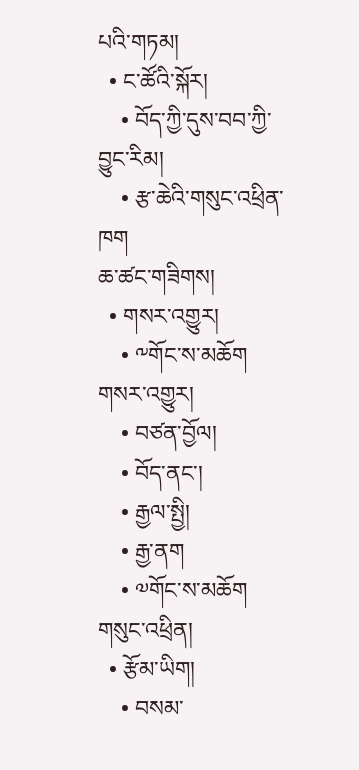པའི་གཏམ།
  • ང་ཚོའི་སྐོར།
    • བོད་ཀྱི་དུས་བབ་ཀྱི་བྱུང་རིམ།
    • རྩ་ཆེའི་གསུང་འཕྲིན་ཁག
ཆ་ཚང་གཟིགས།
  • གསར་འགྱུར།
    • ༸གོང་ས་མཆོག གསར་འགྱུར།
    • བཙན་བྱོལ།
    • བོད་ནང་།
    • རྒྱལ་སྤྱི།
    • རྒྱ་ནག
    • ༧གོང་ས་མཆོག གསུང་འཕྲིན།
  • རྩོམ་ཡིག།
    • བསམ་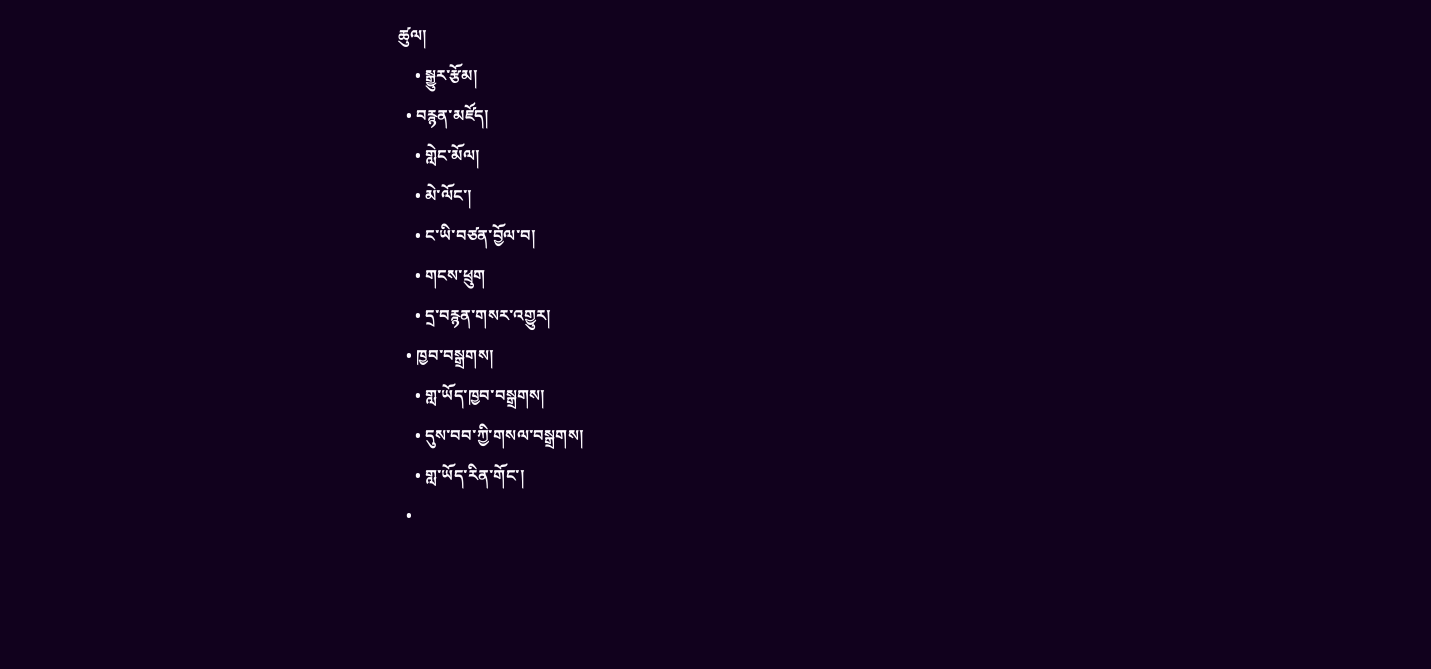ཚུལ།
    • སྒྱུར་རྩོམ།
  • བརྙན་མཛོད།
    • གླེང་མོལ།
    • མེ་ལོང་།
    • ང་ཡི་བཙན་བྱོལ་བ།
    • གངས་ཕྲུག
    • དྲ་བརྙན་གསར་འགྱུར།
  • ཁྱབ་བསྒྲགས།
    • གླ་ཡོད་ཁྱབ་བསྒྲགས།
    • དུས་བབ་ཀྱི་གསལ་བསྒྲགས།
    • གླ་ཡོད་རིན་གོང་།
  •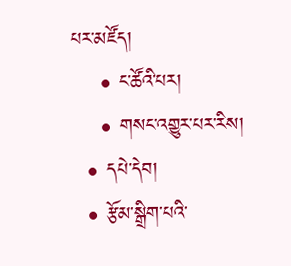པར་མཛོད།
    • ང་ཚོའི་པར།
    • གསང་འགྱུར་པར་རིས།
  • དཔེ་དེབ།
  • རྩོམ་སྒྲིག་པའི་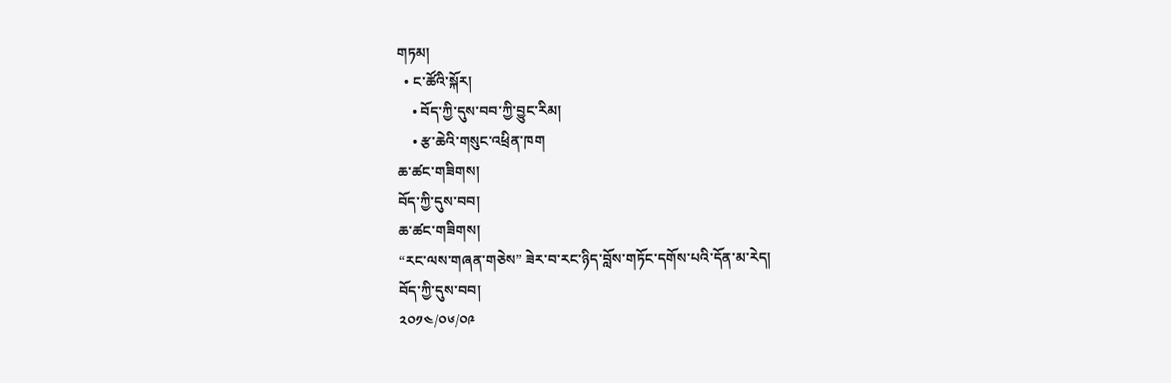གཏམ།
  • ང་ཚོའི་སྐོར།
    • བོད་ཀྱི་དུས་བབ་ཀྱི་བྱུང་རིམ།
    • རྩ་ཆེའི་གསུང་འཕྲིན་ཁག
ཆ་ཚང་གཟིགས།
བོད་ཀྱི་དུས་བབ།
ཆ་ཚང་གཟིགས།
“རང་ལས་གཞན་གཅེས” ཟེར་བ་རང་ཉིད་བློས་གཏོང་དགོས་པའི་དོན་མ་རེད།
བོད་ཀྱི་དུས་བབ།
༢༠༡༤/༠༦/༠༩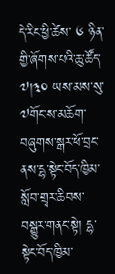དེ་རིང་ཕྱི་ཚེས་ ༦ ཉིན་གྱི་ཞོགས་པའི་ཆུ་ཚོད་ ༧།༣༠ ཡས་མས་སུ་༧གོང་ས་མཆོག་བཞུགས་སྒར་ཕོ་བྲང་ནས་དྷ་སྟེང་བོད་ཁྱིམ་སློབ་གྲྭར་ཆིབས་བསྒྱུར་གནང་སྟེ། དྷ་སྟེང་བོད་ཁྱིམ་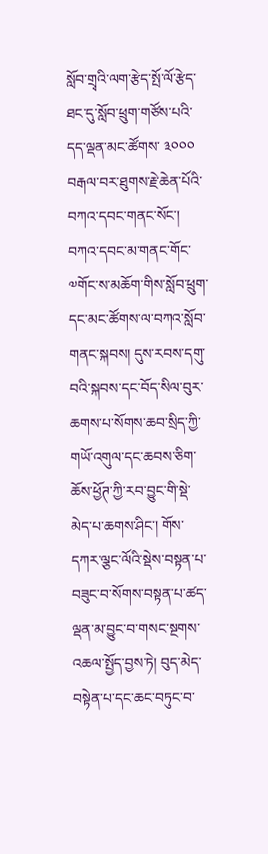སློབ་གྲྭའི་ལག་རྩེད་སྤོ་ལོ་རྩེད་ཐང་དུ་སློབ་ཕྲུག་གཙོས་པའི་དད་ལྡན་མང་ཚོགས་ ༣༠༠༠ བརྒལ་བར་ཐུགས་རྗེ་ཆེན་པོའི་བཀའ་དབང་གནང་སོང་།
བཀའ་དབང་མ་གནང་གོང་༧གོང་ས་མཆོག་གིས་སློབ་ཕྲུག་དང་མང་ཚོགས་ལ་བཀའ་སློབ་གནང་སྐབས། དུས་རབས་དགུ་བའི་སྐབས་དང་བོད་སིལ་བུར་ཆགས་པ་སོགས་ཆབ་སྲིད་ཀྱི་གཡོ་འགུལ་དང་ཆབས་ཅིག་ཆོས་ཕྱོཊ་ཀྱི་རབ་བྱུང་གི་སྡེ་མེད་པ་ཆགས་ཤིང་། གོས་དཀར་ལྕང་ལོའི་སྡེས་བསྟན་པ་བཟུང་བ་སོགས་བསྟན་པ་ཚད་ལྡན་མ་བྱུང་བ་གསང་སྔགས་འཆལ་སྤྱོད་བྱས་ཏེ། བུད་མེད་བསྟེན་པ་དང་ཆང་བཏུང་བ་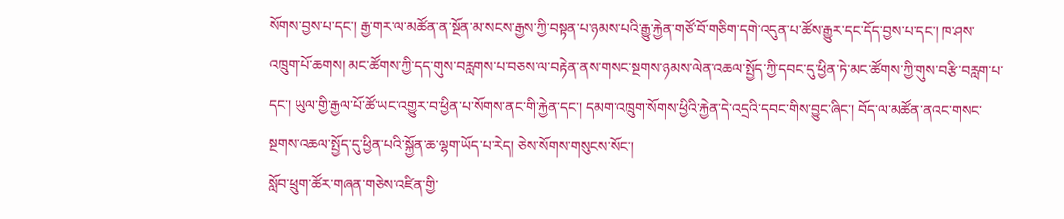སོགས་བྱས་པ་དང་། རྒྱ་གར་ལ་མཚོན་ན་སྔོན་མ་སངས་རྒྱས་ཀྱི་བསྟན་པ་ཉམས་པའི་རྒྱུ་རྐྱེན་གཙོ་བོ་གཅིག་དགེ་འདུན་པ་ཚོས་རྒྱུར་དང་དོད་བྱས་པ་དང་། ཁ་ཤས་འཁྲུག་པོ་ཆགས། མང་ཚོགས་ཀྱི་དད་གུས་བརླགས་པ་བཅས་ལ་བརྟེན་ནས་གསང་སྔགས་ཉམས་ལེན་འཆལ་སྤྱོད་ཀྱི་དབང་དུ་ཕྱིན་ཏེ་མང་ཚོགས་ཀྱི་གུས་བརྩི་བརླག་པ་དང་། ཡུལ་གྱི་རྒྱལ་པོ་ཚོ་ཡང་འགྱུར་བ་ཕྱིན་པ་སོགས་ནང་གི་རྐྱེན་དང་། དམག་འཁྲུག་སོགས་ཕྱིའི་རྐྱེན་དེ་འདྲའི་དབང་གིས་བྱུང་ཞིང་། བོད་ལ་མཚོན་ནའང་གསང་སྔགས་འཆལ་སྤྱོད་དུ་ཕྱིན་པའི་སྐྱོན་ཆ་ལྷག་ཡོད་པ་རེད། ཅེས་སོགས་གསུངས་སོང་།
སློབ་ཕྲུག་ཚོར་གཞན་གཅེས་འཛིན་གྱི་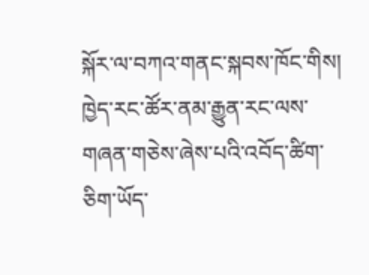སྐོར་ལ་བཀའ་གནང་སྐབས་ཁོང་གིས། ཁྱེད་རང་ཚོར་ནམ་རྒྱུན་རང་ལས་གཞན་གཅེས་ཞེས་པའི་འབོད་ཚིག་ཅིག་ཡོད་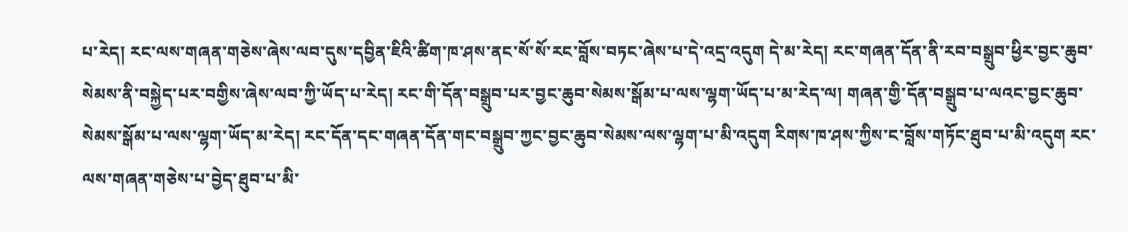པ་རེད། རང་ལས་གཞན་གཅེས་ཞེས་ལབ་དུས་དབྱིན་ཇིའི་ཚིག་ཁ་ཤས་ནང་སོ་སོ་རང་བློས་བཏང་ཞེས་པ་དེ་འདྲ་འདུག དེ་མ་རེད། རང་གཞན་དོན་ནི་རབ་བསྒྲུབ་ཕྱིར་བྱང་ཆུབ་སེམས་ནི་བསྐྱེད་པར་བགྱིས་ཞེས་ལབ་ཀྱི་ཡོད་པ་རེད། རང་གི་དོན་བསྒྲུབ་པར་བྱང་ཆུབ་སེམས་སྒོམ་པ་ལས་ལྷག་ཡོད་པ་མ་རེད་ལ། གཞན་གྱི་དོན་བསྒྲུབ་པ་ལའང་བྱང་ཆུབ་སེམས་སྒོམ་པ་ལས་ལྷག་ཡོད་མ་རེད། རང་དོན་དང་གཞན་དོན་གང་བསྒྲུབ་ཀྱང་བྱང་ཆུབ་སེམས་ལས་ལྷག་པ་མི་འདུག རིགས་ཁ་ཤས་ཀྱིས་ང་བློས་གཏོང་ཐུབ་པ་མི་འདུག རང་ལས་གཞན་གཅེས་པ་བྱེད་ཐུབ་པ་མི་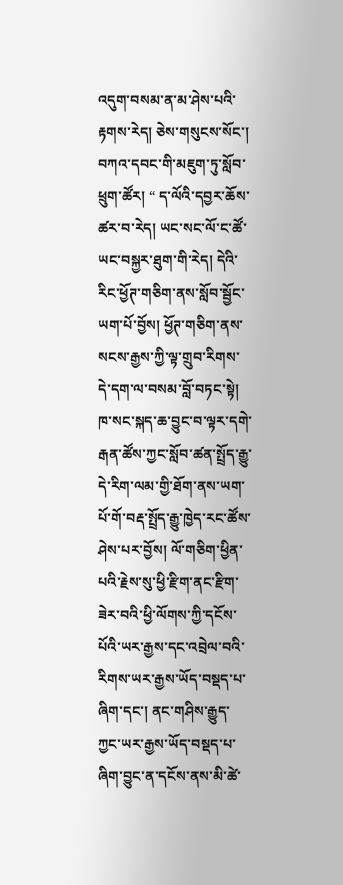འདུག་བསམ་ན་མ་ཤེས་པའི་རྟགས་རེད། ཅེས་གསུངས་སོང་།
བཀའ་དབང་གི་མཇུག་ཏུ་སློབ་ཕྲུག་ཚོར། “ ད་ལོའི་དབྱར་ཆོས་ཚར་བ་རེད། ཡང་སང་ལོ་ང་ཚོ་ཡང་བསྐྱར་ཐུག་གི་རེད། དེའི་རིང་ཕྱོཊ་གཅིག་ནས་སློབ་སྦྱོང་ཡག་པོ་བྱོས། ཕྱོཊ་གཅིག་ནས་སངས་རྒྱས་ཀྱི་ལྟ་གྲུབ་རིགས་དེ་དག་ལ་བསམ་བློ་བཏང་སྟེ། ཁ་སང་སྐད་ཆ་བྱུང་བ་ལྟར་དགེ་རྒན་ཚོས་ཀྱང་སློབ་ཚན་སྤྲོད་རྒྱུ་དེ་རིག་ལམ་གྱི་ཐོག་ནས་ཡག་པོ་གོ་བརྡ་སྤྲོད་རྒྱུ་ཁྱེད་རང་ཚོས་ཤེས་པར་བྱོས། ལོ་གཅིག་ཕྱིན་པའི་རྗེས་སུ་ཕྱི་རྫིག་ནང་རྫིག་ཟེར་བའི་ཕྱི་ལོགས་ཀྱི་དངོས་པོའི་ཡར་རྒྱས་དང་འབྲེལ་བའི་རིགས་ཡར་རྒྱས་ཡོད་བསྡད་པ་ཞིག་དང་། ནང་གཤིས་རྒྱུད་ཀྱང་ཡར་རྒྱས་ཡོད་བསྡད་པ་ཞིག་བྱུང་ན་དངོས་ནས་མི་ཚེ་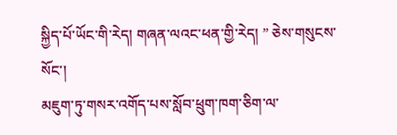སྐྱིད་པོ་ཡོང་གི་རེད། གཞན་ལའང་ཕན་གྱི་རེད། ” ཅེས་གསུངས་སོང་།
མཇུག་ཏུ་གསར་འགོད་པས་སློབ་ཕྲུག་ཁག་ཅིག་ལ་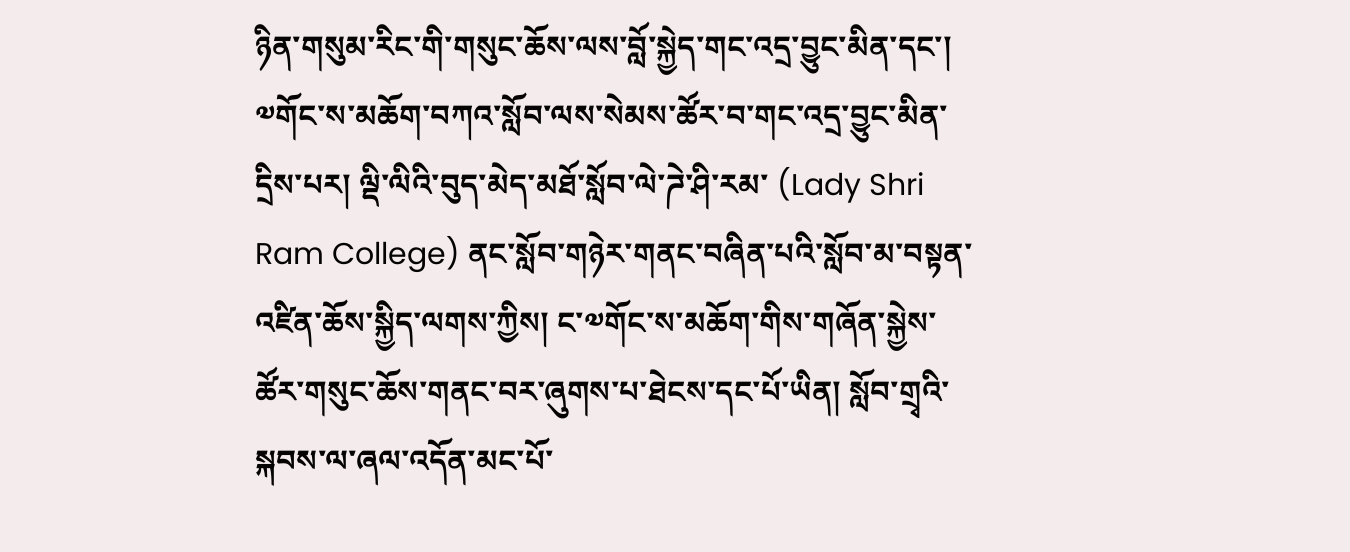ཉིན་གསུམ་རིང་གི་གསུང་ཆོས་ལས་བློ་སྐྱེད་གང་འདྲ་བྱུང་མིན་དང་། ༧གོང་ས་མཆོག་བཀའ་སློབ་ལས་སེམས་ཚོར་བ་གང་འདྲ་བྱུང་མིན་དྲིས་པར། ལྡི་ལིའི་བུད་མེད་མཐོ་སློབ་ལེ་ཌེ་ཤི་རམ་ (Lady Shri Ram College) ནང་སློབ་གཉེར་གནང་བཞིན་པའི་སློབ་མ་བསྟན་འཛིན་ཆོས་སྐྱིད་ལགས་ཀྱིས། ང་༧གོང་ས་མཆོག་གིས་གཞོན་སྐྱེས་ཚོར་གསུང་ཆོས་གནང་བར་ཞུགས་པ་ཐེངས་དང་པོ་ཡིན། སློབ་གྲྭའི་སྐབས་ལ་ཞལ་འདོན་མང་པོ་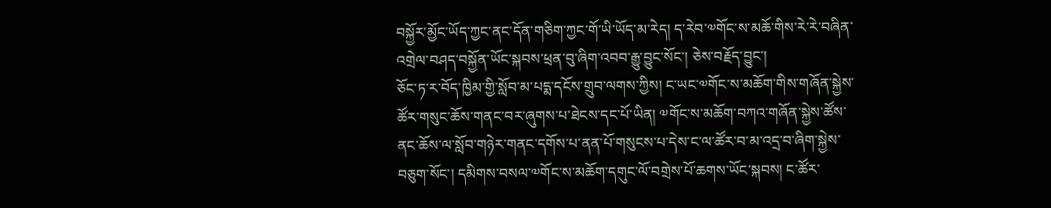བསྐྱོར་མྱོང་ཡོད་ཀྱང་ནང་དོན་གཅིག་ཀྱང་གོ་ཡི་ཡོད་མ་རེད། ད་རེབ་༧གོང་ས་མཆོ་གིས་རེ་རེ་བཞིན་འགྲེལ་བཤད་བསྐྱོན་ཡོང་སྐབས་ཕྲན་བུ་ཞིག་འབབ་རྒྱུ་བྱུང་སོང་། ཅེས་བརྗོད་བྱུང་།
ཅོང་ཏ་ར་བོད་ཁྱིམ་གྱི་སློབ་མ་པདྨ་དངོས་གྲུབ་ལགས་ཀྱིས། ང་ཡང་༧གོང་ས་མཆོག་གིས་གཞོན་སྐྱེས་ཚོར་གསུང་ཆོས་གནང་བར་ཞུགས་པ་ཐེངས་དང་པོ་ཡིན། ༧གོང་ས་མཆོག་བཀའ་གཞོན་སྐྱེས་ཚོས་ནང་ཆོས་ལ་སློབ་གཉེར་གནང་དགོས་པ་ནན་པོ་གསུངས་པ་དེས་ང་ལ་ཚོར་བ་མ་འདྲ་བ་ཞིག་སྐྱེས་བཅུག་སོང་། དམིགས་བསལ་༧གོང་ས་མཆོག་དགུང་ལོ་བགྲེས་པོ་ཆགས་ཡོང་སྐབས། ང་ཚོར་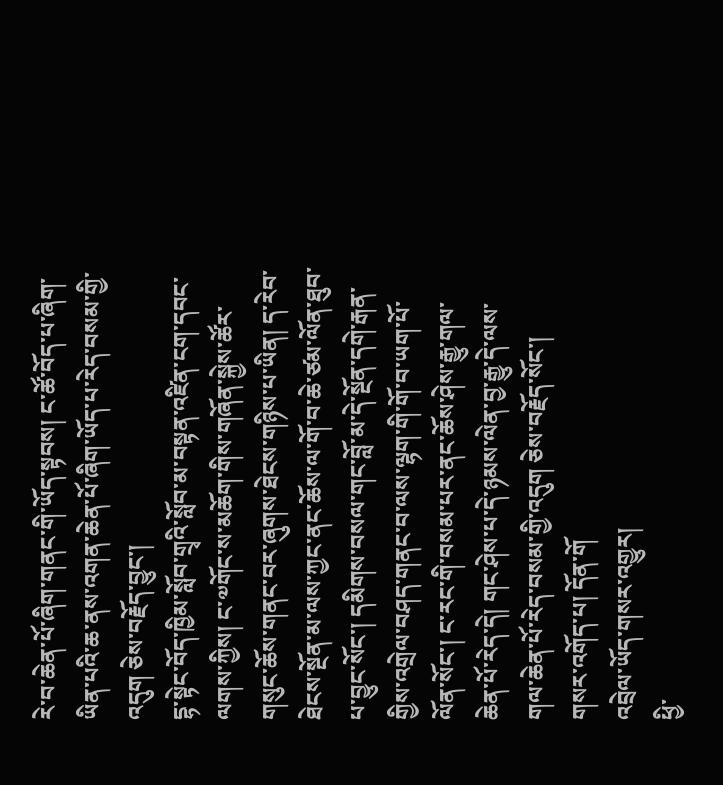རེ་བ་ཆེན་པོ་ཞིག་གནང་གི་ཡོད་སྟབས། ང་ཚོ་བོད་པ་ཞིག་ཡིན་པའི་ཆ་ནས་འགན་ཆེན་པོ་ཞིག་ཡོད་པ་རེད་བསམ་གྱི་འདུག ཅེས་བརྗོད་བྱུང་།
དྷ་སྟེང་བོད་ཁྱིམ་སློབ་གྲྭའི་སློབ་མ་བསྟན་འཛིན་ངག་དབང་ལགས་ཀྱིས། ང་༧གོང་ས་མཆོག་གིས་གཞོན་སྐྱེས་ཚོར་གསུང་ཆོས་གནང་བར་ཞུགས་ཐེངས་གཉིས་པ་ཡིན། ད་རེབ་ཐེངས་སྔོན་མ་ལས་ཀྱང་ནང་ཆོས་ལ་གོ་བ་ཆེ་ཙམ་ལོན་ཐུབ་པ་བྱུང་སོང་། དམིགས་བསལ་གང་བློ་མ་དེ་སྔོན་དགེ་རྒན་གྱིས་འགྲེལ་བཤད་གནང་བ་ལས་ལྷག་གི་གོ་བ་ཡག་པོ་ལོན་སོང་། ང་རང་གི་བསམ་པར་ནང་ཆོས་ཤེས་རྒྱུ་གལ་ཆེན་པོ་རེད་དེ། གང་ཤེས་པ་དེ་ཉམས་ལེན་བྱ་རྒྱུ་དེ་ལས་གལ་ཆེན་པོ་རེད་བསམ་གྱི་འདུག ཅེས་བརྗོད་སོང་།
གསར་འགོད་པ། དོན་གོ
འབྲེལ་ཡོད་གསར་འགྱུར།
ཕྱི་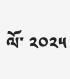ལོ་ ༢༠༢༥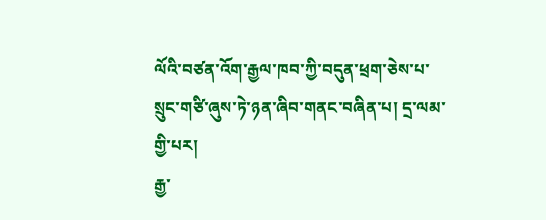ལོའི་བཙན་འོག་རྒྱལ་ཁབ་ཀྱི་བདུན་ཕྲག་ཅེས་པ་སྲུང་གཙི་ཞུས་ཏེ་ཉན་ཞིབ་གནང་བཞིན་པ། དྲ་ལམ་གྱི་པར།
རྒྱ་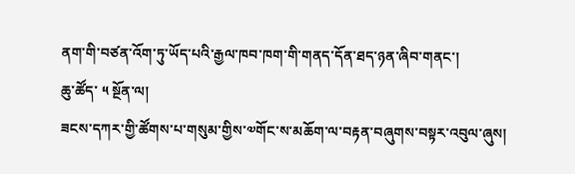ནག་གི་བཙན་འོག་ཏུ་ཡོད་པའི་རྒྱལ་ཁབ་ཁག་གི་གནད་དོན་ཐད་ཉན་ཞིབ་གནང་།
ཆུ་ཚོད་ ༥ སྔོན་ལ།
ཟངས་དཀར་གྱི་ཚོགས་པ་གསུམ་གྱིས་༧གོང་ས་མཆོག་ལ་བརྟན་བཞུགས་བསྟར་འབུལ་ཞུས།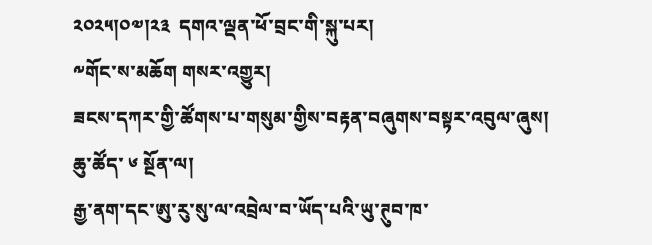༢༠༢༥།༠༧།༢༣  དགའ་ལྡན་ཕོ་བྲང་གི་སྐུ་པར།
༸གོང་ས་མཆོག གསར་འགྱུར།
ཟངས་དཀར་གྱི་ཚོགས་པ་གསུམ་གྱིས་བརྟན་བཞུགས་བསྟར་འབུལ་ཞུས།
ཆུ་ཚོད་ ༦ སྔོན་ལ།
རྒྱ་ནག་དང་ཨུ་རུ་སུ་ལ་འབྲེལ་བ་ཡོད་པའི་ཡུ་ཊུབ་ཁ་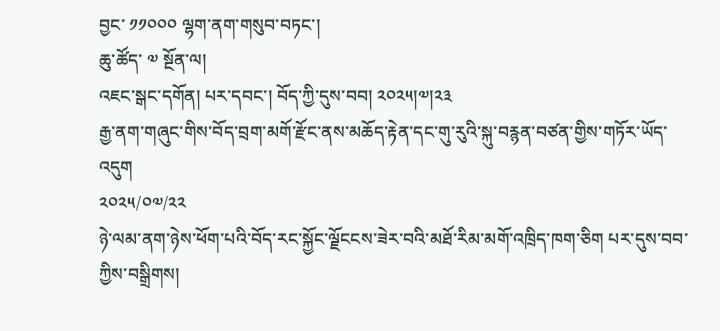བྱང་ ༡༡༠༠༠ ལྷག་ནག་གསུབ་བཏང་།
ཆུ་ཚོད་ ༧ སྔོན་ལ།
འཇང་སྒང་དགོན། པར་དབང་། བོད་ཀྱི་དུས་བབ། ༢༠༢༥།༧།༢༣
རྒྱ་ནག་གཞུང་གིས་བོད་བྲག་མགོ་རྫོང་ནས་མཆོད་རྟེན་དང་གུ་རུའི་སྐུ་བརྙན་བཙན་གྱིས་གཏོར་ཡོད་འདུག
༢༠༢༥/༠༧/༢༢
ཉེ་ལམ་ནག་ཉེས་ཕོག་པའི་བོད་རང་སྐྱོང་ལྗོངངས་ཟེར་བའི་མཐོ་རིམ་མགོ་འཁྲིད་ཁག་ཅིག པར་དུས་བབ་ཀྱིས་བསྒྲིགས།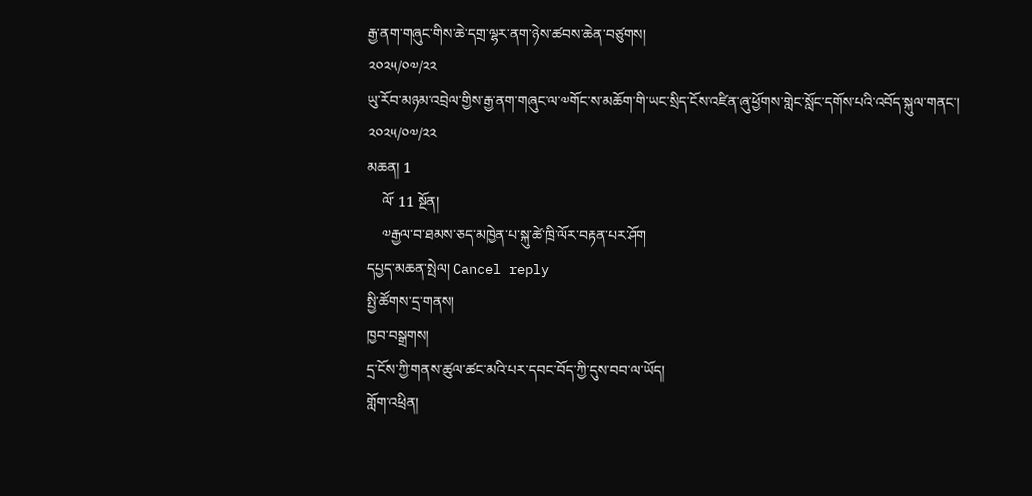རྒྱ་ནག་གཞུང་གིས་ཆེ་དགྲ་ལྷར་ནག་ཉེས་ཚབས་ཆེན་བཙུགས།
༢༠༢༥/༠༧/༢༢
ཡུ་རོབ་མཉམ་འབྲེལ་གྱིས་རྒྱ་ནག་གཞུང་ལ་༧གོང་ས་མཆོག་གི་ཡང་སྲིད་ངོས་འཛིན་ཞུ་ཕྱོགས་གླེང་སློང་དགོས་པའི་འབོད་སྐུལ་གནང་།
༢༠༢༥/༠༧/༢༢
མཆན། 1
    ལོ་ 11 སྔོན།
    ༧རྒྱལ་བ་ཐམས་ཅད་མཁྱེན་པ་སྐུ་ཚེ་ཁྲི་ལོར་བརྟན་པར་ཤོག
དཔྱད་མཆན་སྤེལ། Cancel reply
སྤྱི་ཚོགས་དྲ་གནས།
ཁྱབ་བསྒྲགས།
དྲ་ངོས་ཀྱི་གནས་ཚུལ་ཚང་མའི་པར་དབང་བོད་ཀྱི་དུས་བབ་ལ་ཡོད།
གློག་འཕྲིན།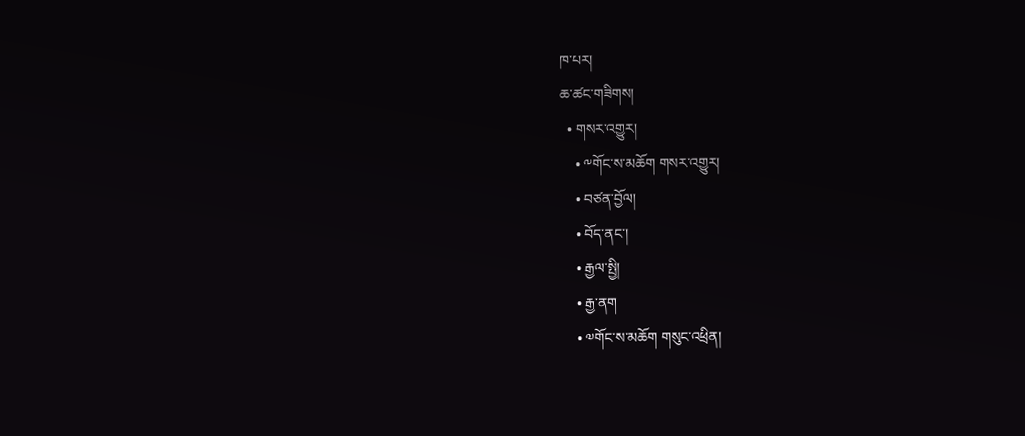ཁ་པར།
ཆ་ཚང་གཟིགས།
  • གསར་འགྱུར།
    • ༸གོང་ས་མཆོག གསར་འགྱུར།
    • བཙན་བྱོལ།
    • བོད་ནང་།
    • རྒྱལ་སྤྱི།
    • རྒྱ་ནག
    • ༧གོང་ས་མཆོག གསུང་འཕྲིན།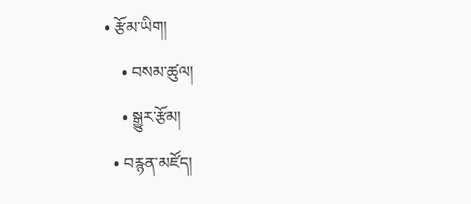• རྩོམ་ཡིག།
    • བསམ་ཚུལ།
    • སྒྱུར་རྩོམ།
  • བརྙན་མཛོད།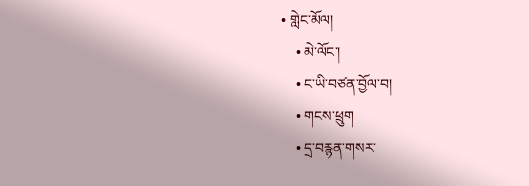• གླེང་མོལ།
    • མེ་ལོང་།
    • ང་ཡི་བཙན་བྱོལ་བ།
    • གངས་ཕྲུག
    • དྲ་བརྙན་གསར་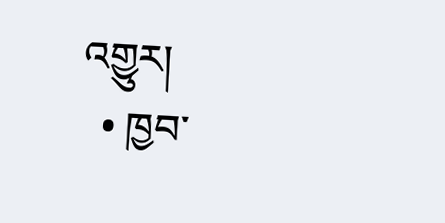འགྱུར།
  • ཁྱབ་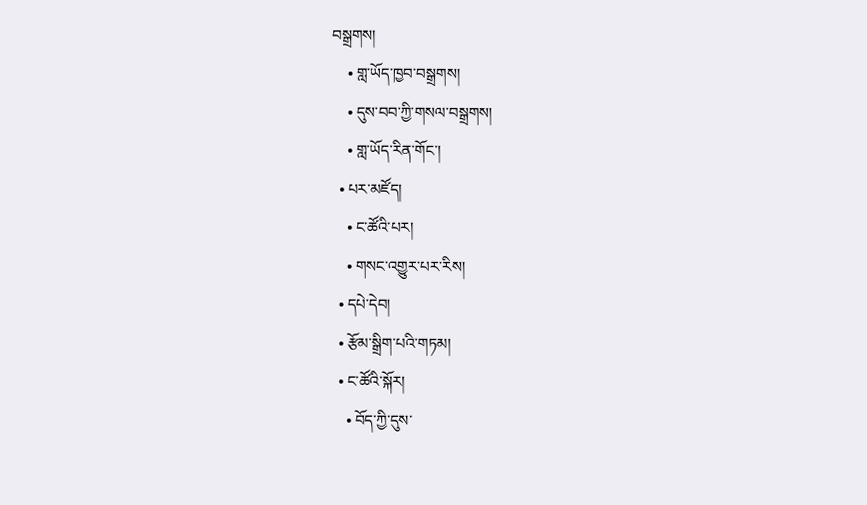བསྒྲགས།
    • གླ་ཡོད་ཁྱབ་བསྒྲགས།
    • དུས་བབ་ཀྱི་གསལ་བསྒྲགས།
    • གླ་ཡོད་རིན་གོང་།
  • པར་མཛོད།
    • ང་ཚོའི་པར།
    • གསང་འགྱུར་པར་རིས།
  • དཔེ་དེབ།
  • རྩོམ་སྒྲིག་པའི་གཏམ།
  • ང་ཚོའི་སྐོར།
    • བོད་ཀྱི་དུས་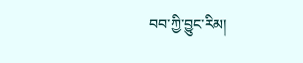བབ་ཀྱི་བྱུང་རིམ།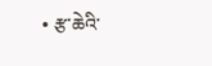• རྩ་ཆེའི་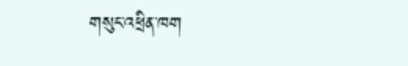གསུང་འཕྲིན་ཁག